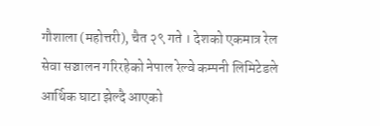गौशाला (महोत्तरी), चैत २९ गते । देशको एकमात्र रेल सेवा सञ्चालन गरिरहेको नेपाल रेल्वे कम्पनी लिमिटेडले आर्थिक घाटा झेल्दै आएको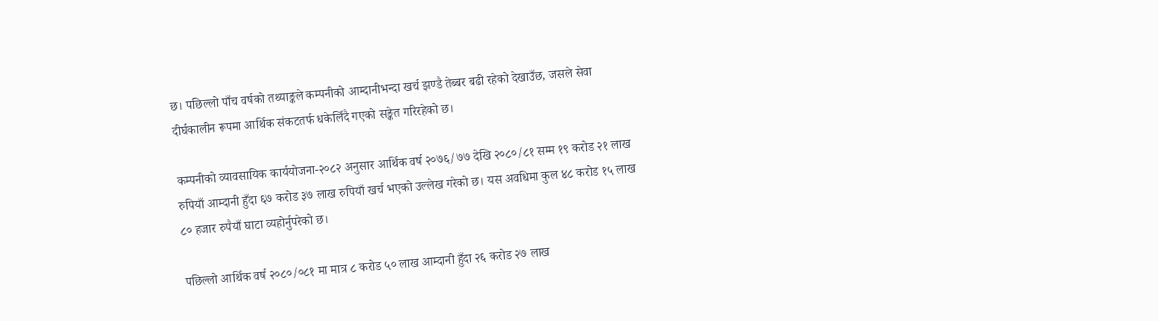छ। पछिल्लो पाँच वर्षको तथ्याङ्कले कम्पनीको आम्दानीभन्दा खर्च झण्डै तेब्बर बढी रहेको देखाउँछ, जसले सेवा दीर्घकालीन रूपमा आर्थिक संकटतर्फ धकेलिँदै गएको सङ्केत गरिरहेको छ।

कम्पनीको व्यावसायिक कार्ययोजना-२०८२ अनुसार आर्थिक वर्ष २०७६/७७ देखि २०८०/८१ सम्म १९ करोड २१ लाख रुपियाँ आम्दानी हुँदा ६७ करोड ३७ लाख रुपियाँ खर्च भएको उल्लेख गरेको छ। यस अवधिमा कुल ४८ करोड १५ लाख ८० हजार रुपैयाँ घाटा व्यहोर्नुपरेको छ।

पछिल्लो आर्थिक वर्ष २०८०/०८१ मा मात्र ८ करोड ५० लाख आम्दानी हुँदा २६ करोड २७ लाख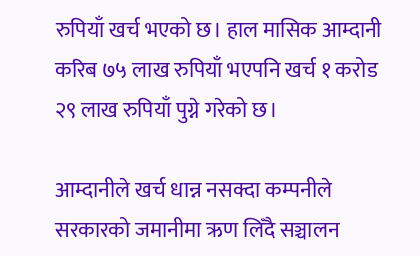रुपियाँ खर्च भएको छ। हाल मासिक आम्दानी करिब ७५ लाख रुपियाँ भएपनि खर्च १ करोड २९ लाख रुपियाँ पुग्ने गरेको छ।

आम्दानीले खर्च धान्न नसक्दा कम्पनीले सरकारको जमानीमा ऋण लिँदै सञ्चालन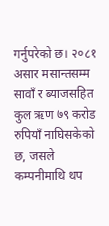गर्नुपरेको छ। २०८१ असार मसान्तसम्म सावाँ र ब्याजसहित कुल ऋण ७९ करोड रुपियाँ नाघिसकेको छ, जसले कम्पनीमाथि थप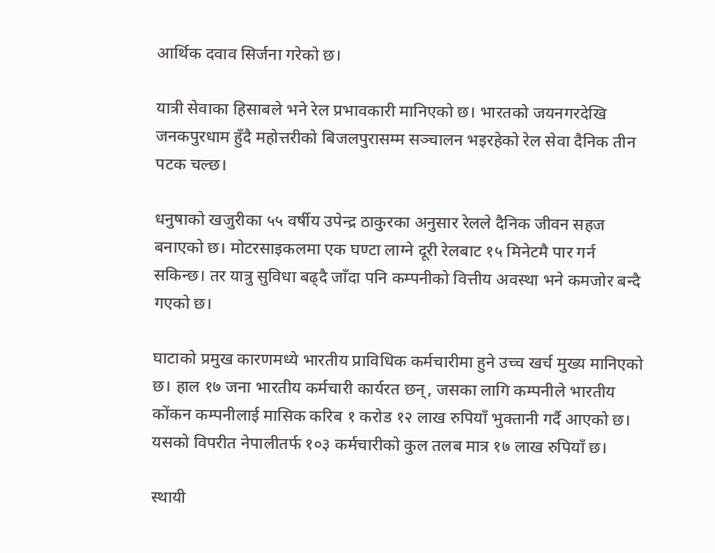आर्थिक दवाव सिर्जना गरेको छ।

यात्री सेवाका हिसाबले भने रेल प्रभावकारी मानिएको छ। भारतको जयनगरदेखि जनकपुरधाम हुँदै महोत्तरीको बिजलपुरासम्म सञ्चालन भइरहेको रेल सेवा दैनिक तीन पटक चल्छ।

धनुषाको खजुरीका ५५ वर्षीय उपेन्द्र ठाकुरका अनुसार रेलले दैनिक जीवन सहज बनाएको छ। मोटरसाइकलमा एक घण्टा लाग्ने दूरी रेलबाट १५ मिनेटमै पार गर्न सकिन्छ। तर यात्रु सुविधा बढ्दै जाँदा पनि कम्पनीको वित्तीय अवस्था भने कमजोर बन्दै गएको छ।

घाटाको प्रमुख कारणमध्ये भारतीय प्राविधिक कर्मचारीमा हुने उच्च खर्च मुख्य मानिएको छ। हाल १७ जना भारतीय कर्मचारी कार्यरत छन्, जसका लागि कम्पनीले भारतीय कोंकन कम्पनीलाई मासिक करिब १ करोड १२ लाख रुपियाँ भुक्तानी गर्दै आएको छ। यसको विपरीत नेपालीतर्फ १०३ कर्मचारीको कुल तलब मात्र १७ लाख रुपियाँ छ।

स्थायी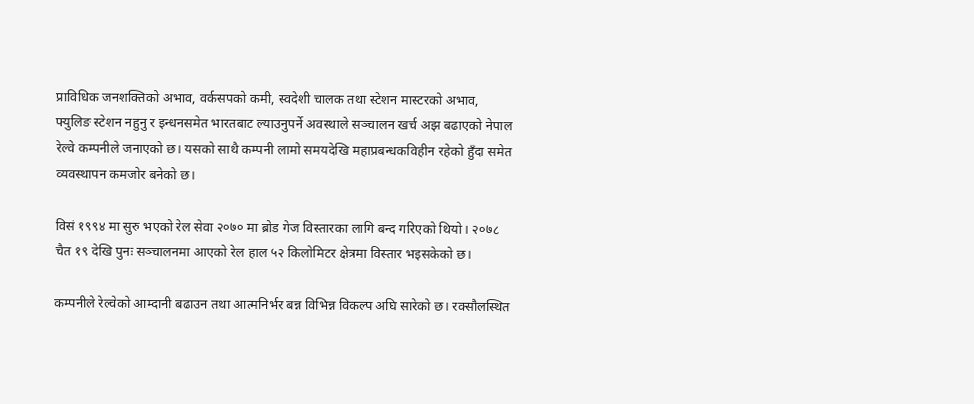प्राविधिक जनशक्तिको अभाव, वर्कसपको कमी, स्वदेशी चालक तथा स्टेशन मास्टरको अभाव, फ्युलिङ स्टेशन नहुनु र इन्धनसमेत भारतबाट ल्याउनुपर्ने अवस्थाले सञ्चालन खर्च अझ बढाएको नेपाल रेल्वे कम्पनीले जनाएको छ। यसको साथै कम्पनी लामो समयदेखि महाप्रबन्धकविहीन रहेको हुँदा समेत व्यवस्थापन कमजोर बनेको छ।

विसं १९९४ मा सुरु भएको रेल सेवा २०७० मा ब्रोड गेज विस्तारका लागि बन्द गरिएको थियो। २०७८ चैत १९ देखि पुनः सञ्चालनमा आएको रेल हाल ५२ किलोमिटर क्षेत्रमा विस्तार भइसकेको छ।

कम्पनीले रेल्वेको आम्दानी बढाउन तथा आत्मनिर्भर बन्न विभिन्न विकल्प अघि सारेको छ। रक्सौलस्थित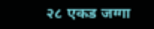२८ एकड जग्गा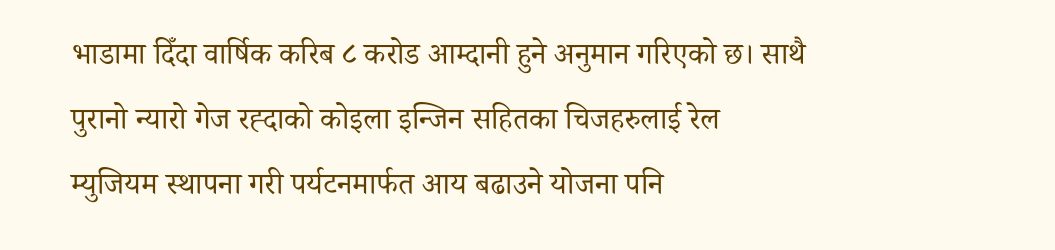भाडामा दिँदा वार्षिक करिब ८ करोड आम्दानी हुने अनुमान गरिएको छ। साथै पुरानो न्यारो गेज रह्दाको कोइला इन्जिन सहितका चिजहरुलाई रेल म्युजियम स्थापना गरी पर्यटनमार्फत आय बढाउने योजना पनि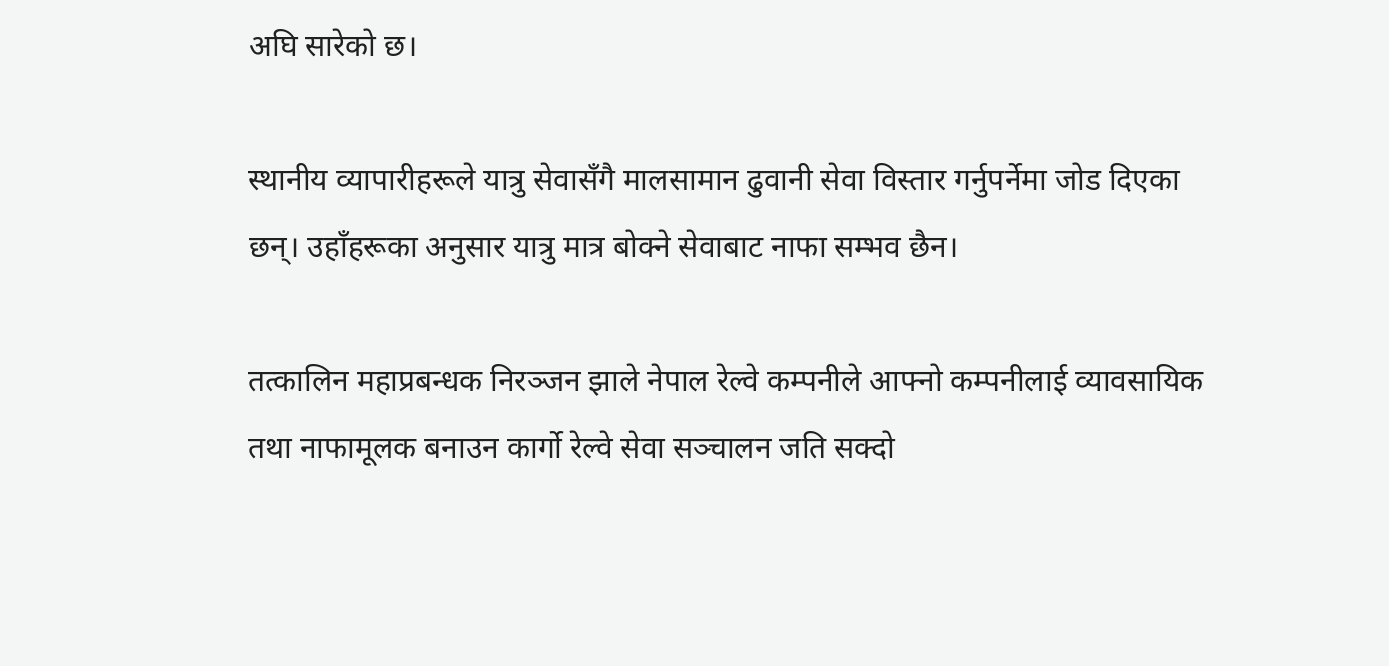अघि सारेको छ।

स्थानीय व्यापारीहरूले यात्रु सेवासँगै मालसामान ढुवानी सेवा विस्तार गर्नुपर्नेमा जोड दिएका छन्। उहाँहरूका अनुसार यात्रु मात्र बोक्ने सेवाबाट नाफा सम्भव छैन।

तत्कालिन महाप्रबन्धक निरञ्जन झाले नेपाल रेल्वे कम्पनीले आफ्नो कम्पनीलाई व्यावसायिक तथा नाफामूलक बनाउन कार्गो रेल्वे सेवा सञ्चालन जति सक्दो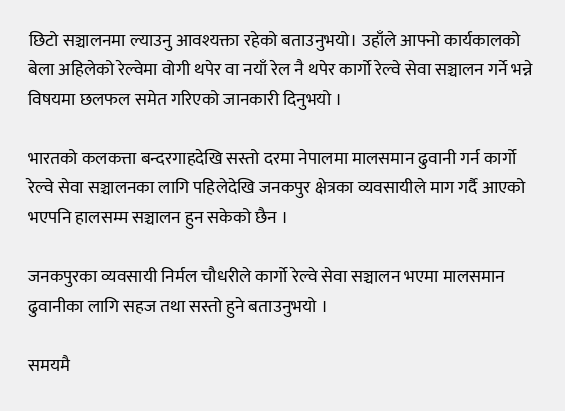छिटो सञ्चालनमा ल्याउनु आवश्यक्ता रहेको बताउनुभयो। उहाँले आफ्नो कार्यकालको बेला अहिलेको रेल्वेमा वोगी थपेर वा नयाँ रेल नै थपेर कार्गो रेल्वे सेवा सञ्चालन गर्ने भन्ने विषयमा छलफल समेत गरिएको जानकारी दिनुभयो ।

भारतको कलकत्ता बन्दरगाहदेखि सस्तो दरमा नेपालमा मालसमान ढुवानी गर्न कार्गो रेल्वे सेवा सञ्चालनका लागि पहिलेदेखि जनकपुर क्षेत्रका व्यवसायीले माग गर्दै आएको भएपनि हालसम्म सञ्चालन हुन सकेको छैन ।

जनकपुरका व्यवसायी निर्मल चौधरीले कार्गो रेल्वे सेवा सञ्चालन भएमा मालसमान ढुवानीका लागि सहज तथा सस्तो हुने बताउनुभयो ।

समयमै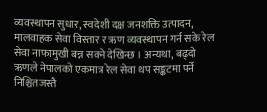व्यवस्थापन सुधार, स्वदेशी दक्ष जनशक्ति उत्पादन, मालवाहक सेवा विस्तार र ऋण व्यवस्थापन गर्न सके रेल सेवा नाफामुखी बन्न सक्ने देखिन्छ । अन्यथा, बढ्दो ऋणले नेपालको एकमात्र रेल सेवा थप सङ्कटमा पर्ने निश्चितजस्तै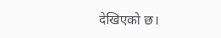देखिएको छ।